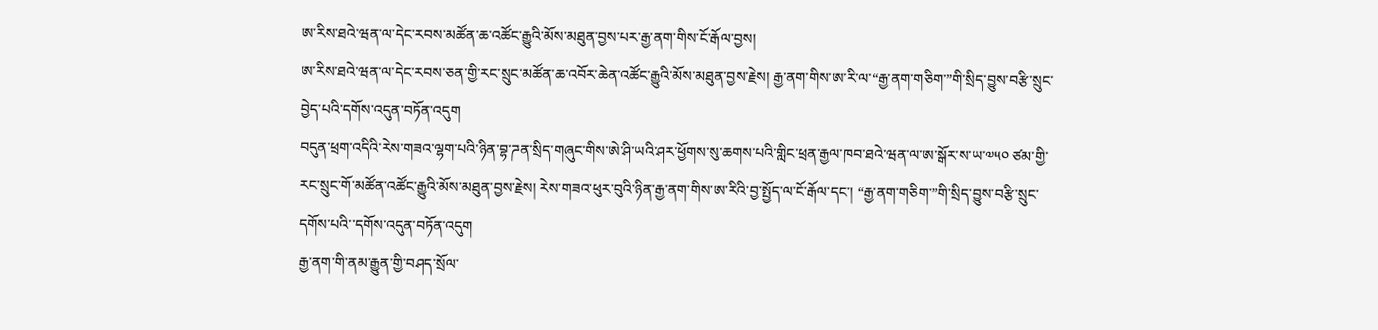ཨ་རིས་ཐའེ་ཝན་ལ་དེང་རབས་མཚོན་ཆ་འཚོང་རྒྱུའི་མོས་མཐུན་བྱས་པར་རྒྱ་ནག་གིས་ངོ་རྒོལ་བྱས།
ཨ་རིས་ཐའེ་ཝན་ལ་དེང་རབས་ཅན་གྱི་རང་སྲུང་མཚོན་ཆ་འབོར་ཆེན་འཚོང་རྒྱུའི་མོས་མཐུན་བྱས་རྗེས། རྒྱ་ནག་གིས་ཨ་རི་ལ་“རྒྱ་ནག་གཅིག་”གི་སྲིད་བྱུས་བརྩི་སྲུང་བྱེད་པའི་དགོས་འདུན་བཏོན་འདུག
བདུན་ཕྲག་འདིའི་རེས་གཟའ་ལྷག་པའི་ཉིན་བྷ་ཌན་སྲིད་གཞུང་གིས་ཨེ་ཤི་ཡའི་ཤར་ཕྱོགས་སུ་ཆགས་པའི་གླིང་ཕྲན་རྒྱལ་ཁབ་ཐའེ་ཝན་ལ་ཨ་སྒོར་ས་ཡ་༧༥༠ ཙམ་གྱི་རང་སྲུང་གོ་མཚོན་འཚོང་རྒྱུའི་མོས་མཐུན་བྱས་རྗེས། རེས་གཟའ་ཕུར་བུའི་ཉིན་རྒྱ་ནག་གིས་ཨ་རིའི་བྱ་སྤྱོད་ལ་ངོ་རྒོལ་དང་། “རྒྱ་ནག་གཅིག་”གི་སྲིད་བྱུས་བརྩི་སྲུང་དགོས་པའི་་དགོས་འདུན་བཏོན་འདུག
རྒྱ་ནག་གི་ནམ་རྒྱུན་གྱི་བཤད་སྲོལ་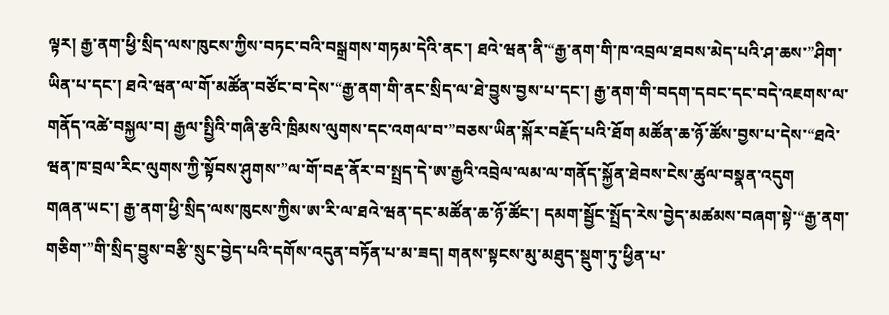ལྟར། རྒྱ་ནག་ཕྱི་སྲིད་ལས་ཁུངས་ཀྱིས་བཏང་བའི་བསྒྲགས་གཏམ་དེའི་ནང་། ཐའེ་ཝན་ནི་“རྒྱ་ནག་གི་ཁ་འབྲལ་ཐབས་མེད་པའི་ཤ་ཆས་”ཤིག་ཡིན་པ་དང་། ཐའེ་ཝན་ལ་གོ་མཚོན་བཙོང་བ་དེས་“རྒྱ་ནག་གི་ནང་སྲིད་ལ་ཐེ་བྱུས་བྱས་པ་དང་། རྒྱ་ནག་གི་བདག་དབང་དང་བདེ་འཇགས་ལ་གནོད་འཚེ་བསྐྱལ་བ། རྒྱལ་སྤྱིའི་གཞི་རྩའི་ཁྲིམས་ལུགས་དང་འགལ་བ་”བཅས་ཡིན་སྐོར་བརྗོད་པའི་ཐོག མཚོན་ཆ་ཉོ་ཚོས་བྱས་པ་དེས་“ཐའེ་ཝན་ཁ་བྲལ་རིང་ལུགས་ཀྱི་སྟོབས་ཤུགས་”ལ་གོ་བརྡ་ནོར་བ་སྤྲད་དེ་ཨ་རྒྱའི་འབྲེལ་ལམ་ལ་གནོད་སྐྱོན་ཐེབས་ངེས་ཚུལ་བསྣན་འདུག
གཞན་ཡང་། རྒྱ་ནག་ཕྱི་སྲིད་ལས་ཁུངས་ཀྱིས་ཨ་རི་ལ་ཐའེ་ཝན་དང་མཚོན་ཆ་ཉོ་ཚོང་། དམག་སྦྱོང་སྤྲོད་རེས་བྱེད་མཚམས་བཞག་སྟེ་“རྒྱ་ནག་གཅིག་”གི་སྲིད་བྱུས་བརྩི་སྲུང་བྱེད་པའི་དགོས་འདུན་བཏོན་པ་མ་ཟད། གནས་སྟངས་མུ་མཐུད་སྡུག་ཏུ་ཕྱིན་པ་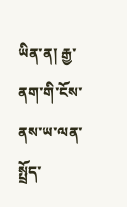ཡིན་ན། རྒྱ་ནག་གི་ངོས་ནས་ཡ་ལན་སྤྲོད་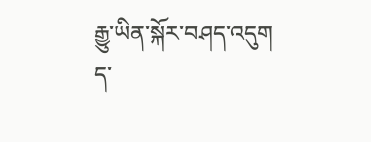རྒྱུ་ཡིན་སྐོར་བཤད་འདུག
ད་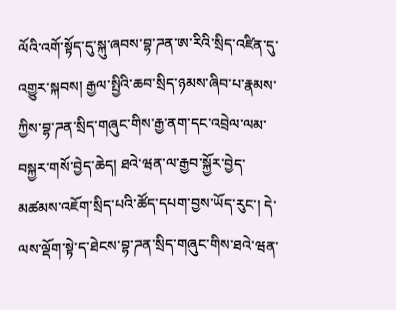ལོའི་འགོ་སྟོད་དུ་སྐུ་ཞབས་བྷ་ཌན་ཨ་རིའི་སྲིད་འཛིན་དུ་འགྱུར་སྐབས། རྒྱལ་སྤྱིའི་ཆབ་སྲིད་ཉམས་ཞིབ་པ་རྣམས་ཀྱིས་བྷ་ཌན་སྲིད་གཞུང་གིས་རྒྱ་ནག་དང་འབྲེལ་ལམ་བསྐྱར་གསོ་བྱེད་ཆེད། ཐའེ་ཝན་ལ་རྒྱབ་སྐྱོར་བྱེད་མཚམས་འཇོག་སྲིད་པའི་ཚོད་དཔག་བྱས་ཡོད་རུང་། དེ་ལས་ལྡོག་སྟེ་ད་ཐེངས་བྷ་ཌན་སྲིད་གཞུང་གིས་ཐའེ་ཝན་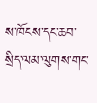ས་ཁོངས་དང་ཆབ་སྲིད་ལམ་ལུགས་གང་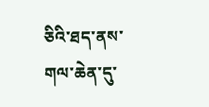ཅིའི་ཐད་ནས་གལ་ཆེན་དུ་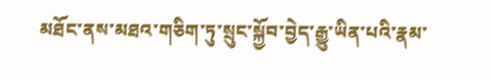མཐོང་ནས་མཐའ་གཅིག་ཏུ་སྲུང་སྐྱོབ་བྱེད་རྒྱུ་ཡིན་པའི་རྣམ་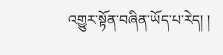འགྱུར་སྟོན་བཞིན་ཡོད་པ་རེད། །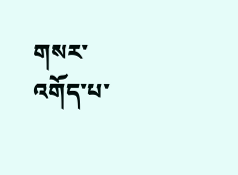གསར་འགོད་པ་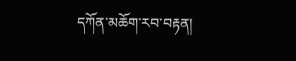དཀོན་མཆོག་རབ་བརྟན།